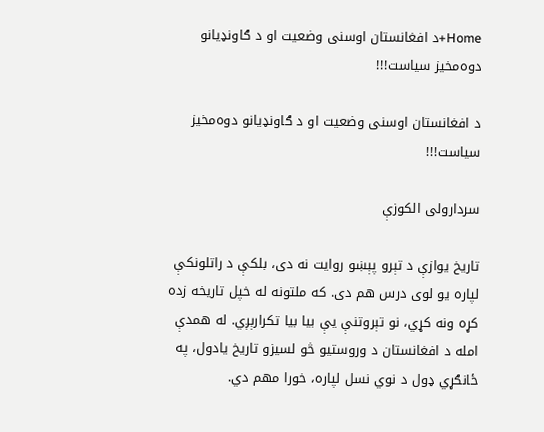Home+د افغانستان اوسنی وضعیت او د ګاونډیانو دوه‌مخیز سیاست!!!

د افغانستان اوسنی وضعیت او د ګاونډیانو دوه‌مخیز سیاست!!!

سردارولی الکوزې

تاریخ یوازې د تېرو پېښو روایت نه دی، بلکې د راتلونکې لپاره یو لوی درس هم دی. که ملتونه له خپل تاریخه زده کړه ونه کړي، نو تېروتنې یې بیا بیا تکرارېږي. له همدې امله د افغانستان د وروستیو څو لسیزو تاریخ یادول، په ځانګړي ډول د نوي نسل لپاره، خورا مهم دي.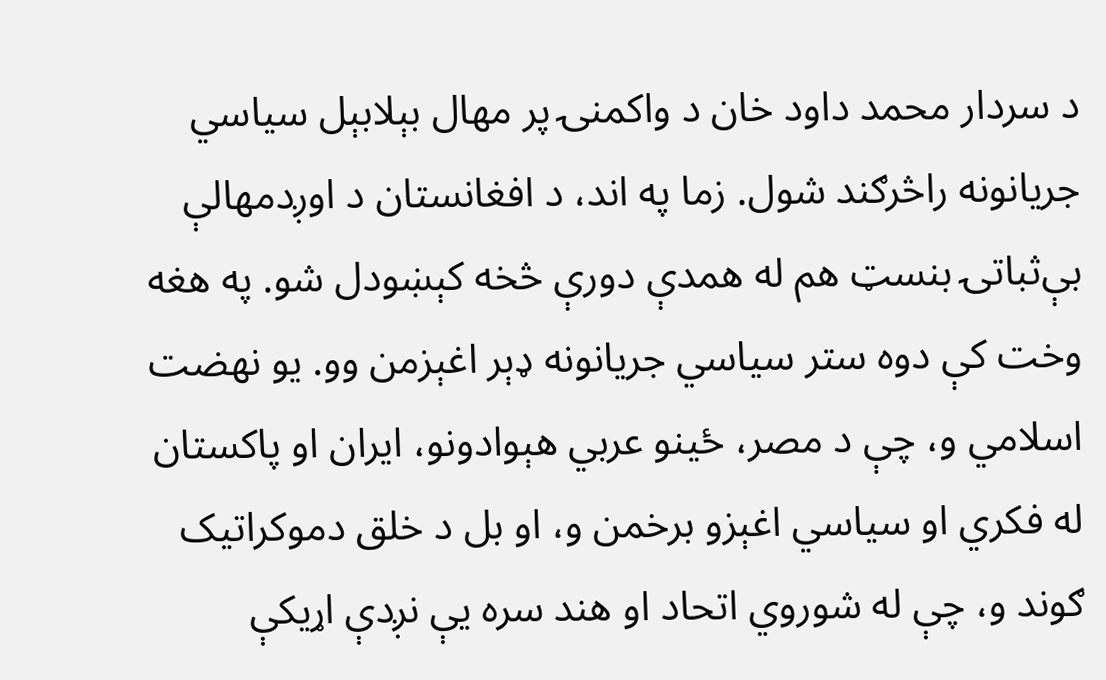د سردار محمد داود خان د واکمنۍ پر مهال بېلابېل سیاسي جریانونه راڅرګند شول. زما په اند، د افغانستان د اوږدمهالې بې‌ثباتۍ بنسټ هم له همدې دورې څخه کېښودل شو. په هغه وخت کې دوه ستر سیاسي جریانونه ډېر اغېزمن وو. یو نهضت اسلامي و، چې د مصر، ځینو عربي هېوادونو، ایران او پاکستان له فکري او سیاسي اغېزو برخمن و، او بل د خلق دموکراتیک ګوند و، چې له شوروي اتحاد او هند سره یې نږدې اړیکې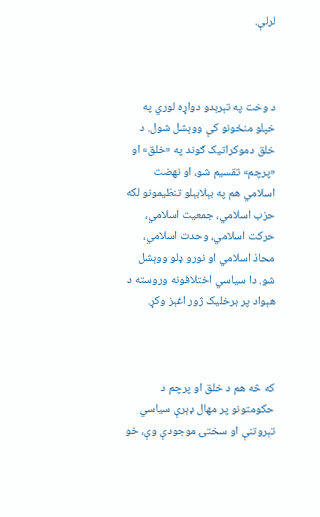لرلې.



د وخت په تېرېدو دواړه لوري په خپلو منځونو کې ووېشل شول. د خلق دموکراتیک ګوند په «خلق» او «پرچم» تقسیم شو، او نهضت اسلامي هم په بېلابېلو تنظیمونو لکه حزب اسلامي، جمعیت اسلامي، حرکت اسلامي، وحدت اسلامي، محاذ اسلامي او نورو ډلو ووېشل شو. دا سیاسي اختلافونه وروسته د هېواد پر برخلیک ژور اغېز وکړ.



که څه هم د خلق او پرچم د حکومتونو پر مهال ډېرې سیاسي تېروتنې او سختۍ موجودې وې، خو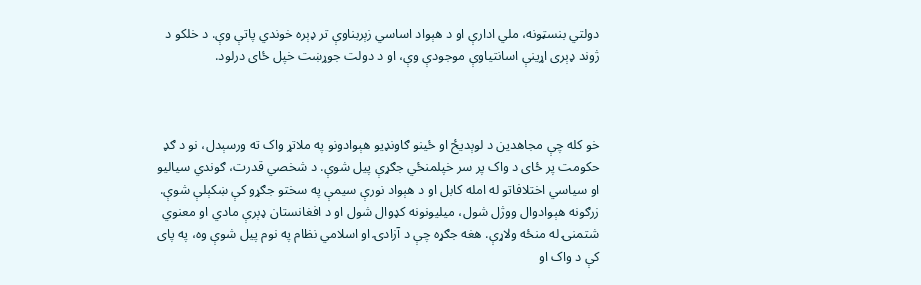دولتي بنسټونه، ملي ادارې او د هېواد اساسي زېربناوې تر ډېره خوندي پاتې وې. د خلکو د ژوند ډېری اړینې اسانتیاوې موجودې وې، او د دولت جوړښت خپل ځای درلود.



خو کله چې مجاهدین د لوېدیځ او ځینو ګاونډیو هېوادونو په ملاتړ واک ته ورسېدل، نو د ګډ حکومت پر ځای د واک پر سر خپلمنځي جګړې پیل شوې. د شخصي قدرت، ګوندي سیالیو او سیاسي اختلافاتو له امله کابل او د هېواد نورې سیمې په سختو جګړو کې ښکېلې شوې. زرګونه هېوادوال ووژل شول، میلیونونه کډوال شول او د افغانستان ډېرې مادي او معنوي شتمنۍ له منځه ولاړې. هغه جګړه چې د آزادۍ او اسلامي نظام په نوم پیل شوې وه، په پای کې د واک او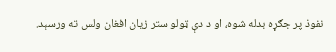نفوذ پر جګړه بدله شوه، او د دې ټولو ستر زیان افغان ولس ته ورسېد.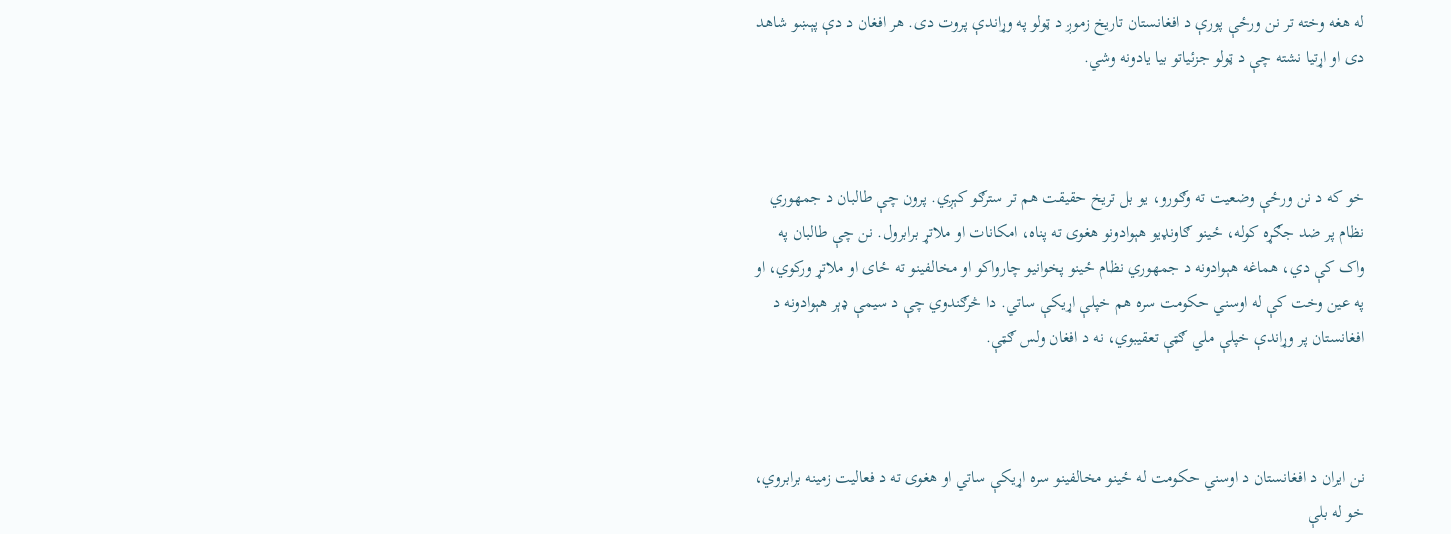له هغه وخته تر نن ورځې پورې د افغانستان تاریخ زموږ د ټولو په وړاندې پروت دی. هر افغان د دې پېښو شاهد دی او اړتیا نشته چې د ټولو جزئیاتو بیا یادونه وشي.



خو که د نن ورځې وضعیت ته وګورو، یو بل تریخ حقیقت هم تر سترګو کېږي. پرون چې طالبان د جمهوري نظام پر ضد جګړه کوله، ځینو ګاونډیو هېوادونو هغوی ته پناه، امکانات او ملاتړ برابرول. نن چې طالبان په واک کې دي، هماغه هېوادونه د جمهوري نظام ځینو پخوانیو چارواکو او مخالفینو ته ځای او ملاتړ ورکوي، او په عین وخت کې له اوسني حکومت سره هم خپلې اړیکې ساتي. دا څرګندوي چې د سیمې ډېر هېوادونه د افغانستان پر وړاندې خپلې ملي ګټې تعقیبوي، نه د افغان ولس ګټې.



نن ایران د افغانستان د اوسني حکومت له ځینو مخالفینو سره اړیکې ساتي او هغوی ته د فعالیت زمینه برابروي، خو له بلې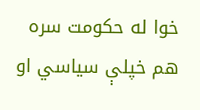خوا له حکومت سره هم خپلې سیاسي او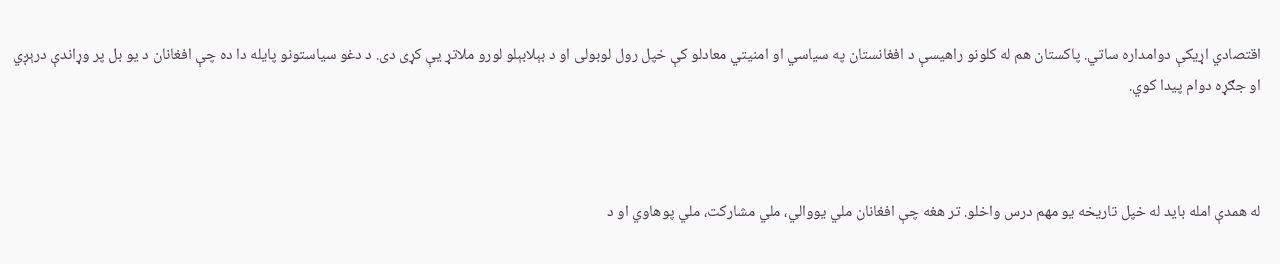اقتصادي اړیکې دوامداره ساتي. پاکستان هم له کلونو راهیسې د افغانستان په سیاسي او امنیتي معادلو کې خپل رول لوبولی او د بېلابېلو لورو ملاتړ یې کړی دی. د دغو سیاستونو پایله دا ده چې افغانان د یو بل پر وړاندې درېږي او جګړه دوام پیدا کوي.



له همدې امله باید له خپل تاریخه یو مهم درس واخلو. تر هغه چې افغانان ملي یووالي، ملي مشارکت، ملي پوهاوي او د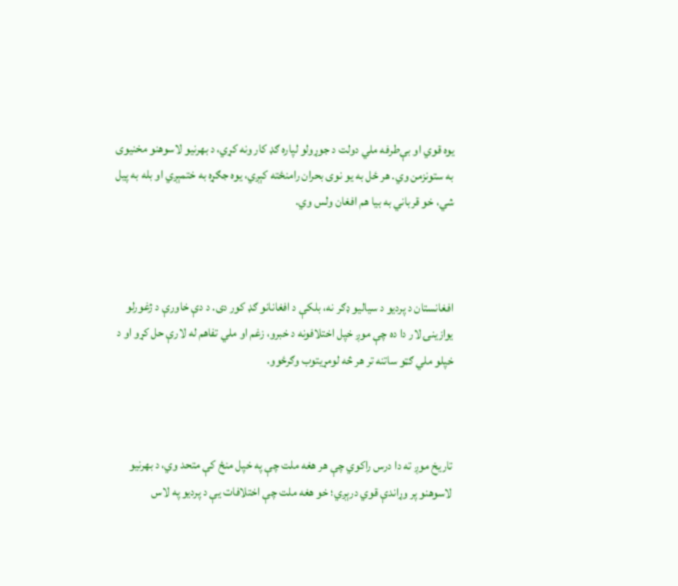یوه قوي او بې‌طرفه ملي دولت د جوړولو لپاره ګډ کار ونه کړي، د بهرنیو لاسوهنو مخنیوی به ستونزمن وي. هر ځل به یو نوی بحران رامنځته کېږي، یوه جګړه به ختمېږي او بله به پیل شي، خو قرباني به بیا هم افغان ولس وي.



افغانستان د پردیو د سیالیو ډګر نه، بلکې د افغانانو ګډ کور دی. د دې خاورې د ژغورلو یوازینۍ لار دا ده چې موږ خپل اختلافونه د خبرو، زغم او ملي تفاهم له لارې حل کړو او د خپلو ملي ګټو ساتنه تر هر څه لومړیتوب وګرځوو.



تاریخ موږ ته دا درس راکوي چې هر هغه ملت چې په خپل منځ کې متحد وي، د بهرنیو لاسوهنو پر وړاندې قوي درېږي؛ خو هغه ملت چې اختلافات یې د پردیو په لاس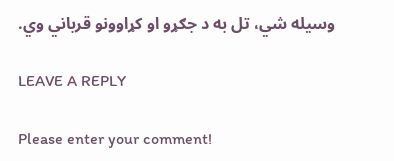وسیله شي، تل به د جګړو او کړاوونو قرباني وي.

LEAVE A REPLY

Please enter your comment!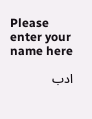Please enter your name here

ادب